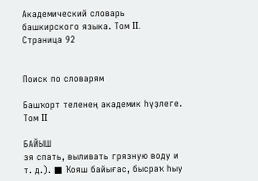Академический словарь башкирского языка. Том II. Страница 92


Поиск по словарям

Башҡорт теленең академик һүҙлеге. Том II

БАЙЫШ
зя спать, выливать грязную воду и т. д.). ■ Ҡояш байығас, бысраҡ һыу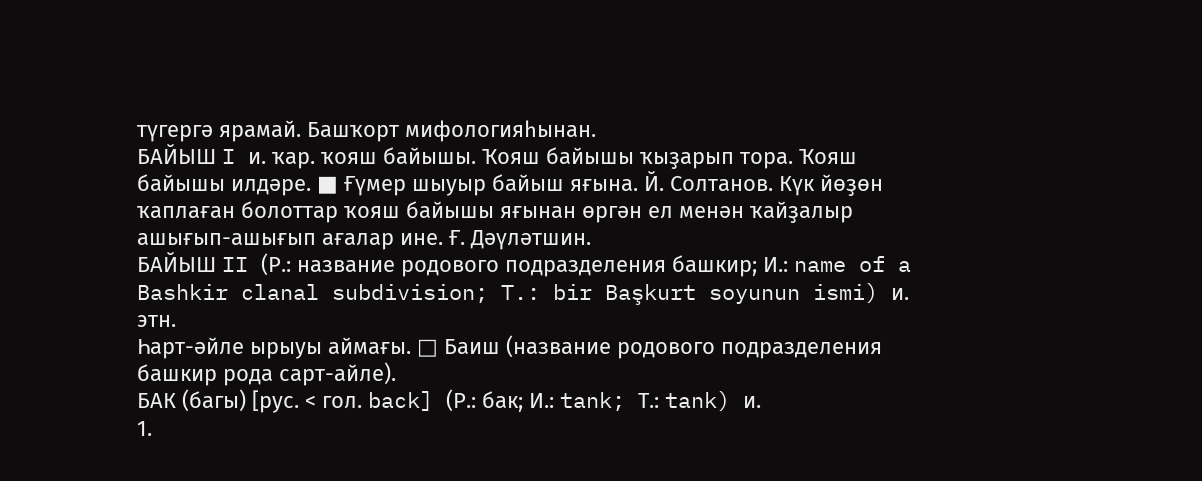түгергә ярамай. Башҡорт мифологияһынан.
БАЙЫШ I и. ҡар. ҡояш байышы. Ҡояш байышы ҡыҙарып тора. Ҡояш байышы илдәре. ■ Ғүмер шыуыр байыш яғына. Й. Солтанов. Күк йөҙөн ҡаплаған болоттар ҡояш байышы яғынан өргән ел менән ҡайҙалыр ашығып-ашығып ағалар ине. Ғ. Дәүләтшин.
БАЙЫШ II (Р.: название родового подразделения башкир; И.: name of a Bashkir clanal subdivision; T.: bir Başkurt soyunun ismi) и. этн.
Һарт-әйле ырыуы аймағы. □ Баиш (название родового подразделения башкир рода сарт-айле).
БАК (багы) [рус. < гол. back] (Р.: бак; И.: tank; Т.: tank) и.
1.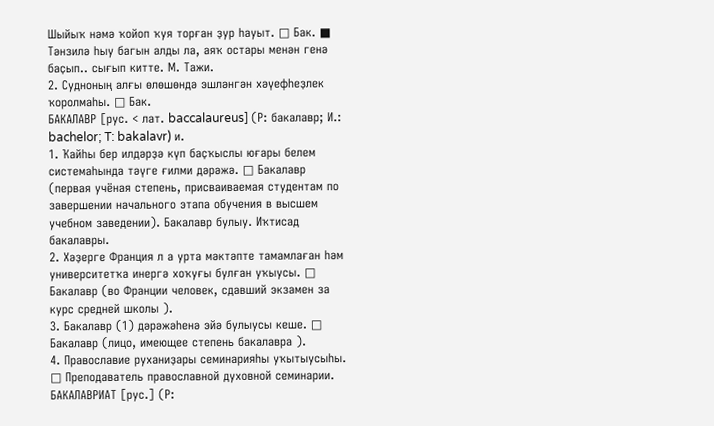Шыйыҡ нәмә ҡойоп ҡуя торған ҙур һауыт. □ Бак. ■ Тәнзилә һыу багын алды ла, аяҡ остары менән генә баҫып.. сығып китте. М. Тажи.
2. Судноның алғы өлөшөндә эшләнгән хәүефһеҙлек ҡоролмаһы. □ Бак.
БАКАЛАВР [рус. < лат. baccalaureus] (Р: бакалавр; И.: bachelor; T: bakalavr) и.
1. Ҡайһы бер илдәрҙә күп баҫҡыслы юғары белем системаһында тәүге ғилми дәрәжә. □ Бакалавр (первая учёная степень, присваиваемая студентам по завершении начального этапа обучения в высшем учебном заведении). Бакалавр булыу. Иҡтисад бакалавры.
2. Хәҙерге Франция л а урта мәктәпте тамамлаған һәм университетҡа инергә хоҡуғы булған уҡыусы. □ Бакалавр (во Франции человек, сдавший экзамен за курс средней школы ).
3. Бакалавр (1) дәрәжәһенә эйә булыусы кеше. □ Бакалавр (лицо, имеющее степень бакалавра ).
4. Православие руханиҙары семинарияһы уҡытыусыһы. □ Преподаватель православной духовной семинарии.
БАКАЛАВРИАТ [рус.] (Р: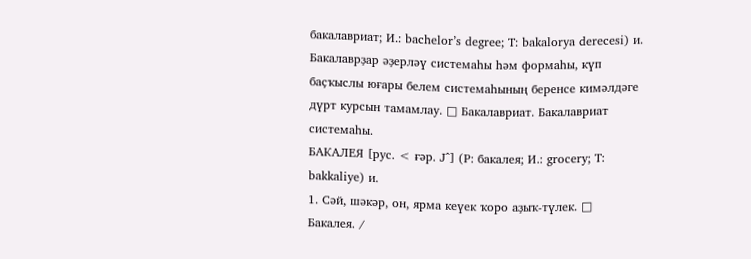бакалавриат; И.: bachelor’s degree; T: bakalorya derecesi) и.
Бакалаврҙар әҙерләү системаһы һәм формаһы, күп баҫҡыслы юғары белем системаһының беренсе кимәлдәге дүрт курсын тамамлау. □ Бакалавриат. Бакалавриат системаһы.
БАКАЛЕЯ [рус. < ғәр. J^] (Р: бакалея; И.: grocery; T: bakkaliye) и.
1. Сәй, шәкәр, он, ярма кеүек ҡоро аҙыҡ-түлек. □ Бакалея. /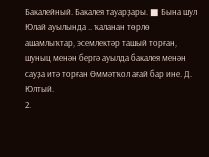Бакалейный. Бакалея тауарҙары. ■ Бына шул Юлай ауылында .. ҡаланан төрлө ашамлыҡтар, эсемлектәр ташый торған, шуныц менән бергә ауылда бакалея менән сауҙа итә торған Өммәтҡол ағай бар ине. Д. Юлтый.
2.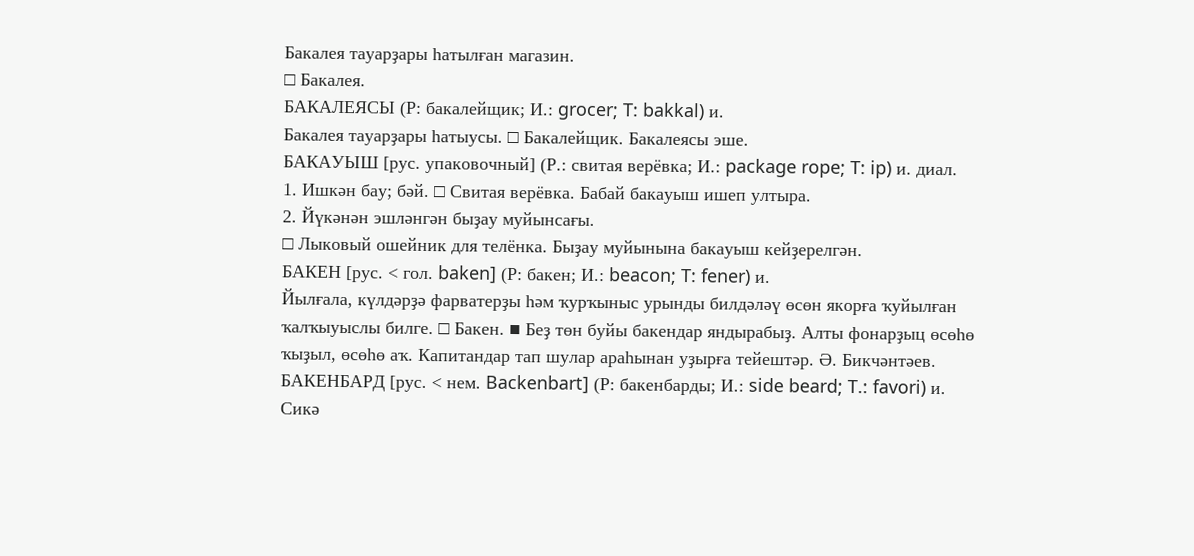Бакалея тауарҙары һатылған магазин.
□ Бакалея.
БАКАЛЕЯСЫ (Р: бакалейщик; И.: grocer; T: bakkal) и.
Бакалея тауарҙары һатыусы. □ Бакалейщик. Бакалеясы эше.
БАКАУЫШ [рус. упаковочный] (Р.: свитая верёвка; И.: package rope; T: ip) и. диал.
1. Ишкән бау; бәй. □ Свитая верёвка. Бабай бакауыш ишеп ултыра.
2. Йүкәнән эшләнгән быҙау муйынсағы.
□ Лыковый ошейник для телёнка. Быҙау муйынына бакауыш кейҙерелгән.
БАКЕН [рус. < гол. baken] (Р: бакен; И.: beacon; T: fener) и.
Йылғала, күлдәрҙә фарватерҙы һәм ҡурҡыныс урынды билдәләү өсөн якорға ҡуйылған ҡалҡыуыслы билге. □ Бакен. ■ Беҙ төн буйы бакендар яндырабыҙ. Алты фонарҙыц өсөһө ҡыҙыл, өсөһө аҡ. Капитандар тап шулар араһынан уҙырға тейештәр. Ә. Бикчәнтәев.
БАКЕНБАРД [рус. < нем. Backenbart] (Р: бакенбарды; И.: side beard; T.: favori) и.
Сикә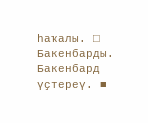һаҡалы. □ Бакенбарды. Бакенбард үҫтереү. ■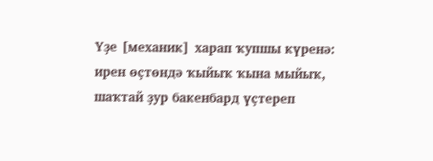Үҙе [механик] харап ҡупшы күренә: ирен өҫтөндә ҡыйыҡ ҡына мыйыҡ, шаҡтай ҙур бакенбард үҫтереп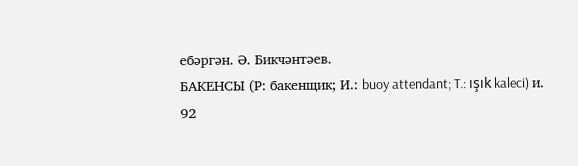ебәргән. Ә. Бикчәнтәев.
БАКЕНСЫ (Р: бакенщик; И.: buoy attendant; T.: ışık kaleci) и.
92